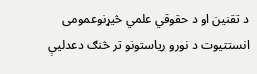د تقنین او د حقوقي علمي څیړنوعمومی انستتیوت د نورو ریاستونو تر څنګ دعدليې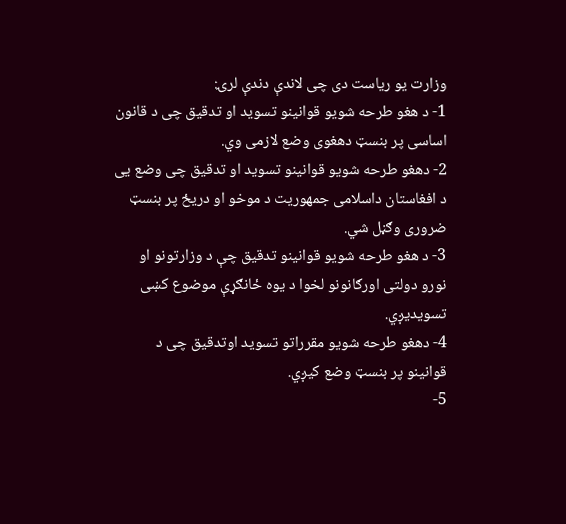وزارت یو ریاست دی چی لاندې دندې لرۍ:
1- د هغو طرحه شویو قوانینو تسوید او تدقیق چی د قانون اساسی پر بنسټ دهغوی وضع لازمی وي.
2- دهغو طرحه شویو قوانینو تسوید او تدقیق چی وضع يی د افغاستان داسلامی جمهوریت د موخو او دریځ پر بنسټ ضروری وګڼل شي.
3- د هغو طرحه شویو قوانینو تدقیق چې د وزارتونو او نورو دولتی اورګانونو لخوا د یوه ځانګړې موضوع کښی تسویدیږي.
4- دهغو طرحه شویو مقرراتو تسوید اوتدقیق چی د قوانینو پر بنسټ وضع کیږي.
5-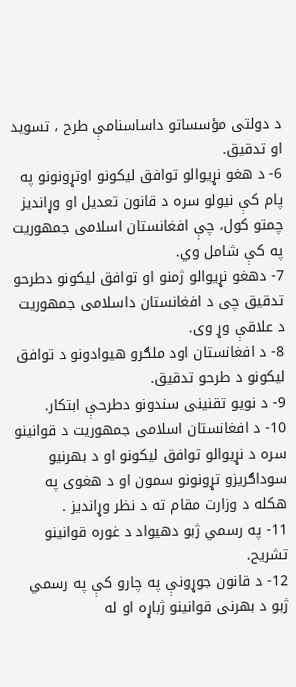د دولتی مؤسساتو داساسنامې طرح ، تسوید او تدقیق.
6- د هغو نړیوالو توافق لیکونو اوتړونونو په پام کې نیولو سره د قانون تعدیل او وړاندیز چمتو کول، چې افغانستان اسلامی جمهوریت په کې شامل وي.
7- دهغو نړیوالو ژمنو او توافق لیکونو دطرحو تدقیق چی د افغانستان داسلامی جمهوریت د علاقې وړ وی.
8- د افغانستان اود ملګرو هیوادونو د توافق لیکونو د طرحو تدقیق.
9- د نویو تقنینی سندونو دطرحې ابتکار.
10- د افغانستان اسلامی جمهوریت د قوانینو سره د نړیوالو توافق لیکونو او د بهرنیو سوداګریزو تړونونو سمون او د هغوی په هکله د وزارت مقام ته د نظر وړاندیز .
11- په رسمي ژبو دهیواد د غوره قوانینو تشریح.
12- د قانون جوړونې په چارو کې په رسمي ژبو د بهرنی قوانینو ژباړه او له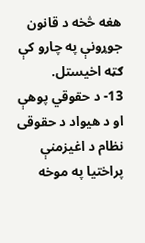هغه څخه د قانون جوړونې په چارو کې ګټه اخیستل.
13- د حقوقي پوهې او د هیواد د حقوقی نظام د اغیزمنې پراختیا په موخه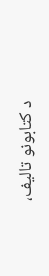د کتابونو تالیف،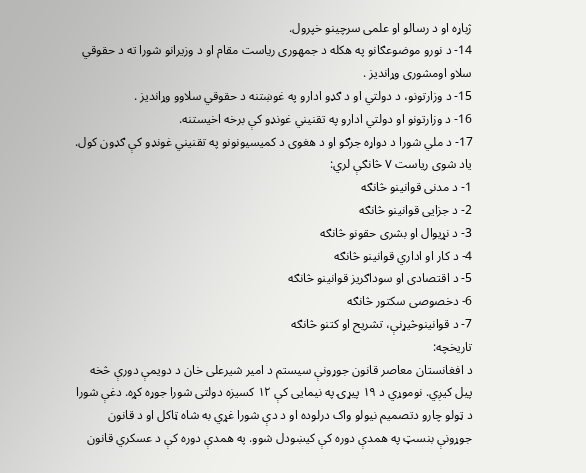ژباړه او د رسالو او علمی سرچینو خپرول.
14- د نورو موضوعګانو په هکله د جمهوری ریاست مقام او د وزیرانو شورا ته د حقوقي سلاو اومشوری وړاندیز .
15- د وزارتونو، د دولتي او د ګډو ادارو په غوښتنه د حقوقي سلاوو وړاندیز .
16- د وزارتونو او دولتي ادارو په تقنیني غونډو کې برخه اخیستنه.
17- د ملي شورا د دواړه جرګو او د هغوی د کمیسیونونو په تقنیني غونډو کې ګډون کول.
ياد شوی ریاست ۷ څانګې لري:
1- د مدنی قوانینو څانګه
2- د جزایی قوانینو څانګه
3- د نړیوال او بشری حقونو څانګه
4- د کار او اداري قوانینو څانګه
5- د اقتصادی او سوداګریز قوانینو څانګه
6- دخصوصی سکتور څانګه
7- د قوانینوڅیړنې، تشریح او کتنو څانګه
تاریخچه:
د افغانستان معاصر قانون جوړونې سیستم د امیر شیرعلی خان د دویمې دورې څخه پیل کیږي. نوموړي د ۱۹ پیړۍ په نیمایی کې ۱۲ کسیزه دولتی شورا جوړه کړه. دغې شورا د ټولو چارو دتصمیم نیولو واک درلوده او د دې شورا غړي به شاه ټاکل او د قانون جوړونې بنسټ په همدې دوره کې کیښودل شوو. په همدې دوره کې د عسکري قانون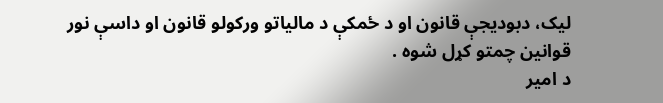لیک، دبودیجې قانون او د ځمکې د مالیاتو ورکولو قانون او داسې نور قوانین چمتو کړل شوه .
د امیر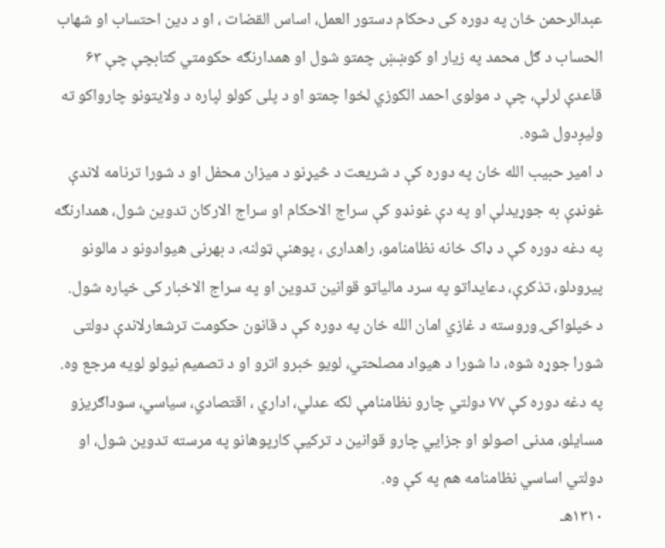عبدالرحمن خان په دوره کی دحکام دستور العمل، اساس القضات ، او د دین احتساب او شهاب الحساب د ګل محمد په زیار او کوښښ چمتو شول او همدارنګه حکومتي کتابچې چې ۶۳ قاعدې لرلې، چې د مولوی احمد الکوزي لخوا چمتو او د پلی کولو لپاره د ولایتونو چارواکو ته ولیږدول شوه.
د امیر حبیب الله خان په دوره کې د شریعت د څیړنو د میزان محفل او د شورا ترنامه لاندې غونډې به جوړیدلې او په دې غونډو کې سراج الاحکام او سراج الارکان تدوین شول، همدارنګه په دغه دوره کې د ډاک خانه نظامنامو، راهداری ، پوهنې ټولنه، د بهرنی هیوادونو د مالونو پیرودلو، تذکرې، دعایداتو په سرد مالیاتو قوانین تدوین او په سراج الاخبار کی خپاره شول.
د خپلواکۍ وروسته د غازي امان الله خان په دوره کې د قانون حکومت ترشعارلاندې دولتی شورا جوړه شوه، دا شورا د هیواد مصلحتي، لویو خبرو اترو او د تصمیم نیولو لویه مرجع وه. په دغه دوره کې ۷۷ دولتي چارو نظامنامې لکه عدلي، اداري ، اقتصادي، سیاسي، سوداګریزو مسایلو، مدنی اصولو او جزایي چارو قوانین د ترکیې کارپوهانو په مرسته تدوین شول، او دولتي اساسي نظامنامه هم په کې وه.
۱۳۱۰هـ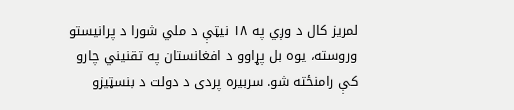لمریز کال د وږي په ۱۸ نیټې د ملي شورا د پرانیستو وروسته، یوه بل پړاوو د افغانستان په تقنیني چارو کې رامنځته شو. سربیره پردی د دولت د بنسټیزو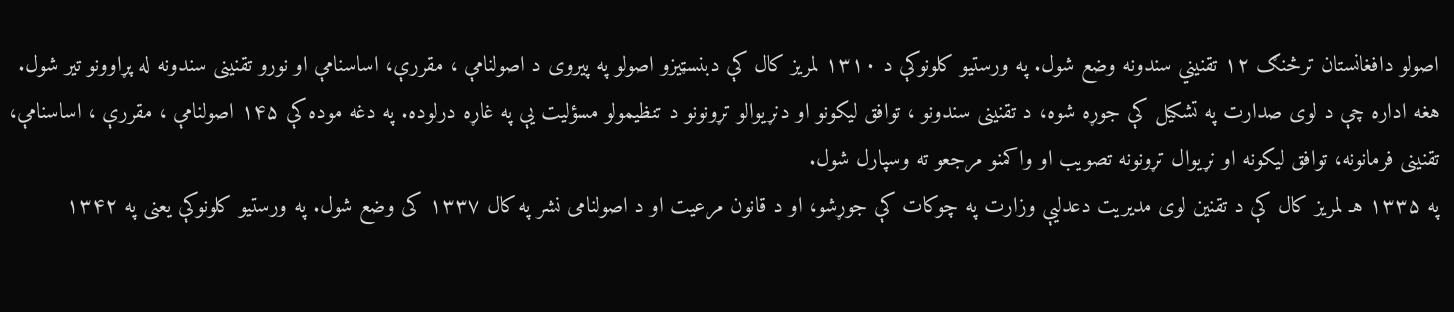اصولو دافغانستان ترڅنګ ۱۲ تقنیني سندونه وضع شول. په ورستیو کلونوکې د ۱۳۱۰ لمریز کال کې دبنسټیزو اصولو په پیروی د اصولنامې ، مقررې، اساسنامې او نورو تقنینی سندونه له پړاوونو تیر شول. هغه اداره چې د لوی صدارت په تشکیل کې جوړه شوه، د تقنینی سندونو ، توافق لیکونو او دنړیوالو تړونونو د تنظیمولو مسؤلیت يې په غاړه درلوده. په دغه موده کې ۱۴۵ اصولنامې ، مقررې ، اساسنامې، تقنینی فرمانونه، توافق لیکونه او نړیوال تړونونه تصویب او واکمنو مرجعو ته وسپارل شول.
په ۱۳۳۵ هـ لمریز کال کې د تقنین لوی مدیریت دعدلیې وزارت په چوکات کې جوړشو، او د قانون مرعیت او د اصولنامی نشر په کال ۱۳۳۷ کی وضع شول. په ورستیو کلونوکې یعنی په ۱۳۴۲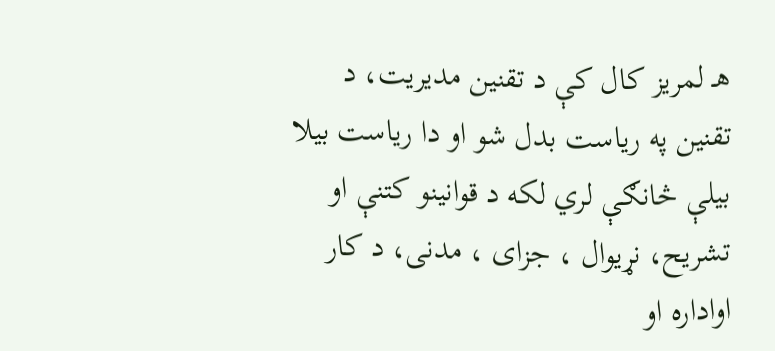هـ لمریز کال کې د تقنین مدیریت، د تقنین په ریاست بدل شو او دا ریاست بیلا بیلې څانګې لري لکه د قوانینو کتنې او تشریح، نړیوال ، جزای ، مدنی، د کار اواداره او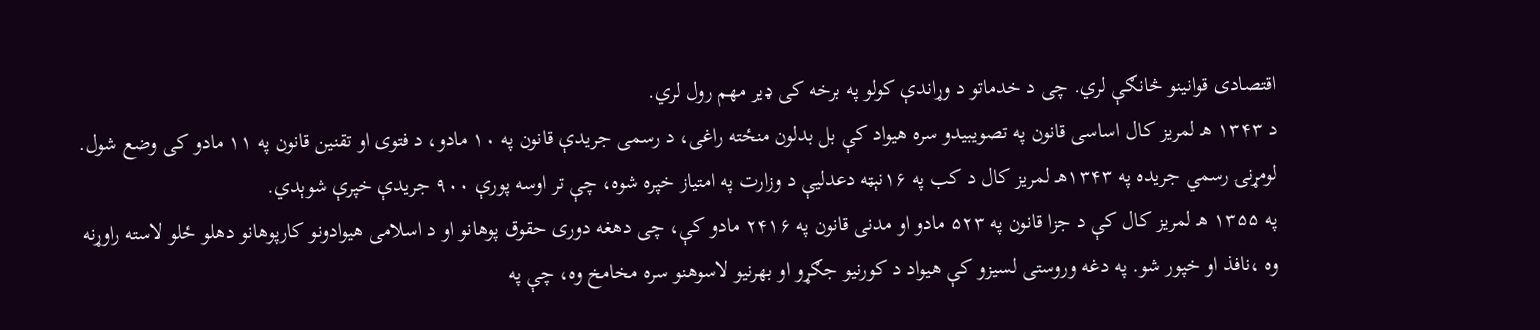اقتصادی قوانینو څانګې لري. چی د خدماتو د وړاندې کولو په برخه کی ډیر مهم رول لري.
د ۱۳۴۳ هـ لمریز کال اساسی قانون په تصویبیدو سره هیواد کې بل بدلون منځته راغی، د رسمی جریدې قانون په ۱۰ مادو، د فتوی او تقنین قانون په ۱۱ مادو کی وضع شول. لومړنۍ رسمي جریده په ۱۳۴۳هـ لمریز کال د کب په ۱۶نېټه دعدلیې د وزارت په امتیاز خپره شوه، چې تر اوسه پورې ۹۰۰ جریدې خپرې شوېدي.
په ۱۳۵۵ هـ لمریز کال کې د جزا قانون په ۵۲۳ مادو او مدنی قانون په ۲۴۱۶ مادو کې، چی دهغه دوری حقوق پوهانو او د اسلامی هیوادونو کارپوهانو دهلو ځلو لاسته راوړنه وه ،نافذ او خپور شو. په دغه وروستی لسیزو کې هیواد د کورنیو جګړو او بهرنیو لاسوهنو سره مخامخ وه، چې په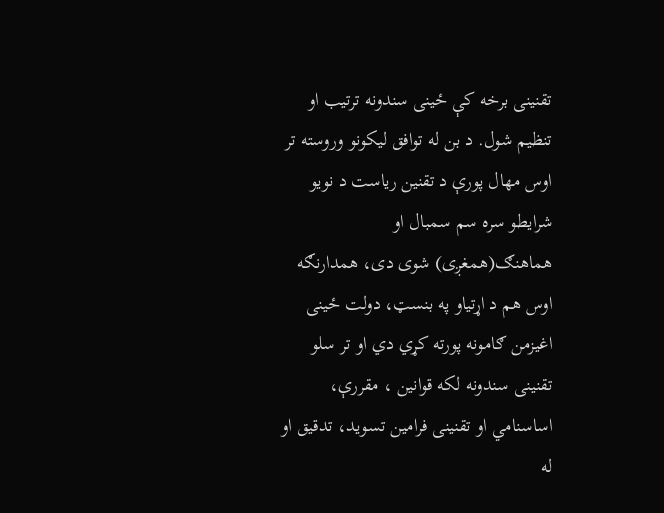تقنینی برخه کې ځینی سندونه ترتیب او تنظیم شول. د بن له توافق لیکونو وروسته تر اوس مهال پورې د تقنین ریاست د نویو شرایطو سره سم سمبال او هماهنګ(همغږی) شوی دی، همدارنګه اوس هم د اړتیاو په بنسټ، دولت ځینی اغیزمن ګامونه پورته کړي دي او تر سلو تقنینی سندونه لکه قوانین ، مقررې، اساسنامي او تقنینی فرامین تسوید، تدقیق او له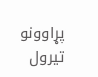پړاوونو تیرول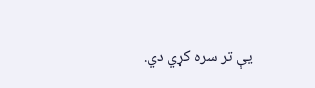یې تر سره کړي دي.